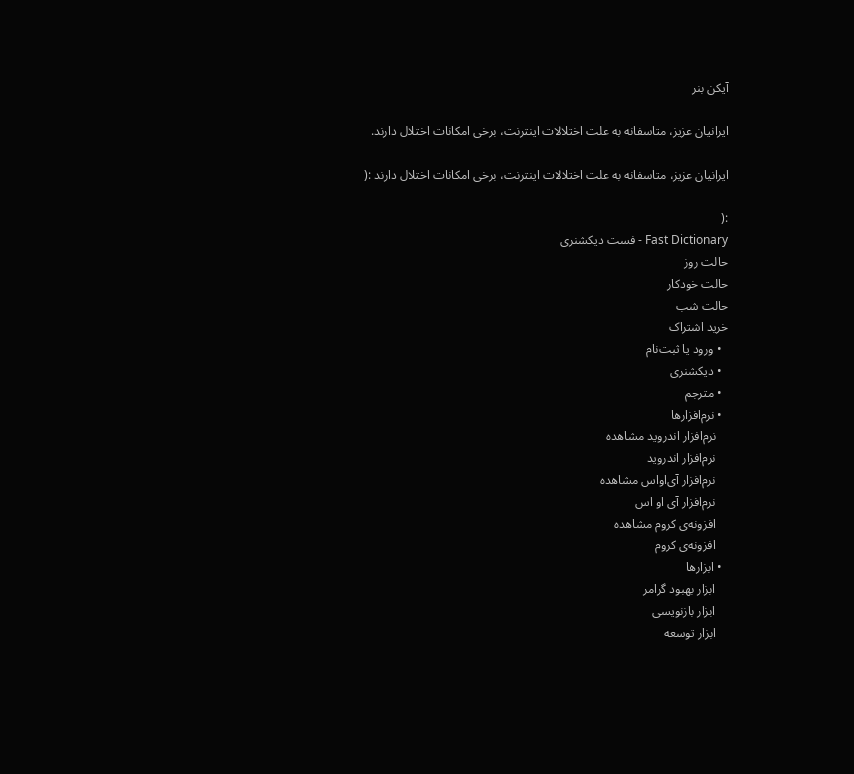آیکن بنر

ایرانیان عزیز، متاسفانه به علت اختلالات اینترنت، برخی امکانات اختلال دارند.

ایرانیان عزیز، متاسفانه به علت اختلالات اینترنت، برخی امکانات اختلال دارند :(

:(
Fast Dictionary - فست دیکشنری
حالت روز
حالت خودکار
حالت شب
خرید اشتراک
  • ورود یا ثبت‌نام
  • دیکشنری
  • مترجم
  • نرم‌افزار‌ها
    نرم‌افزار اندروید مشاهده
    نرم‌افزار اندروید
    نرم‌افزار آی‌او‌اس مشاهده
    نرم‌افزار آی او اس
    افزونه‌ی کروم مشاهده
    افزونه‌ی کروم
  • ابزارها
    ابزار بهبود گرامر
    ابزار بازنویسی
    ابزار توسعه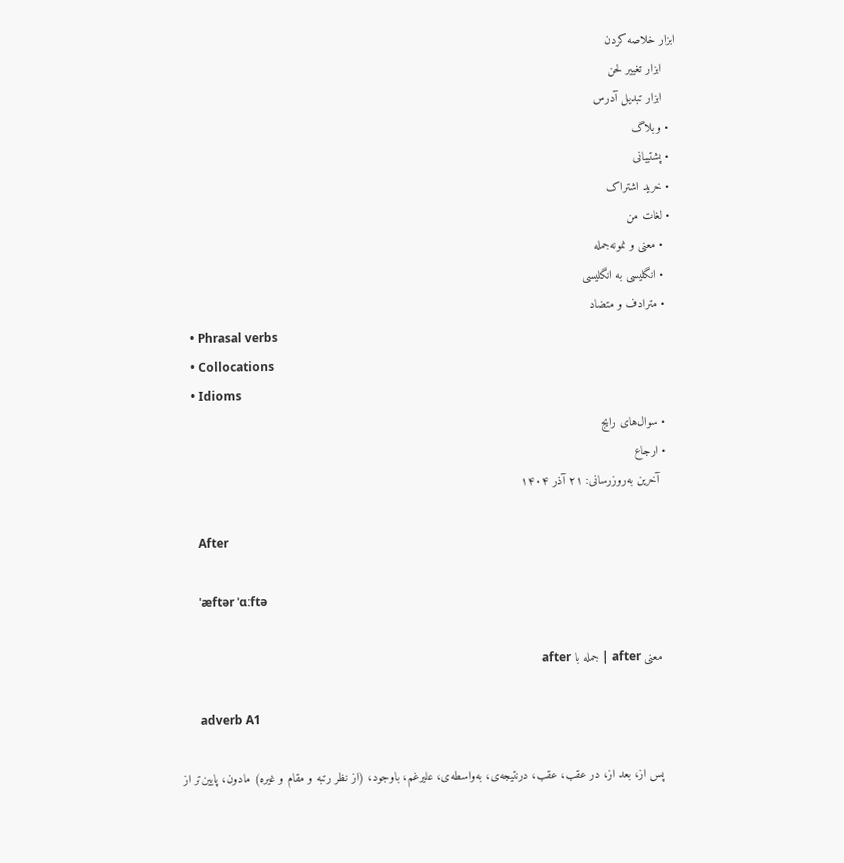ابزار خلاصه کردن
    ابزار تغییر لحن
    ابزار تبدیل آدرس
  • وبلاگ
  • پشتیبانی
  • خرید اشتراک
  • لغات من
    • معنی و نمونه‌جمله
    • انگلیسی به انگلیسی
    • مترادف و متضاد
    • Phrasal verbs
    • Collocations
    • Idioms
    • سوال‌های رایج
    • ارجاع
      آخرین به‌روزرسانی: ۲۱ آذر ۱۴۰۴

      After

      ˈæftər ˈɑːftə

      معنی after | جمله با after

      adverb A1

      پس از، بعد از، در عقب، عقب، درنتیجه‌ی، به‌واسطه‌ی، علیرغم، باوجود، (از نظر رتبه و مقام و غیره) مادون، پایین‌تر از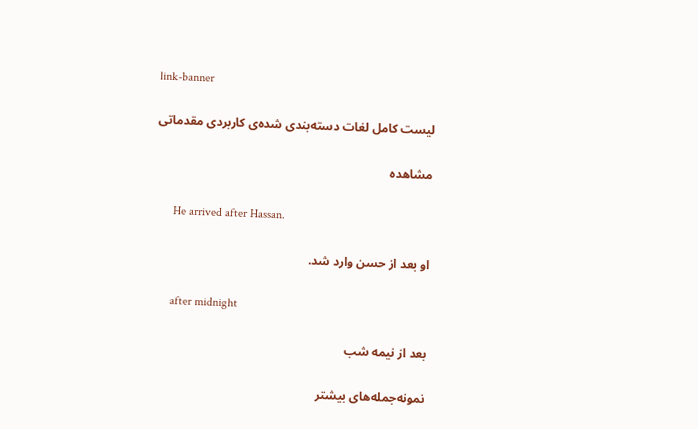link-banner

      لیست کامل لغات دسته‌بندی شده‌ی کاربردی مقدماتی

      مشاهده

      He arrived after Hassan.

      او بعد از حسن وارد شد.

      after midnight

      بعد از نیمه شب

      نمونه‌جمله‌های بیشتر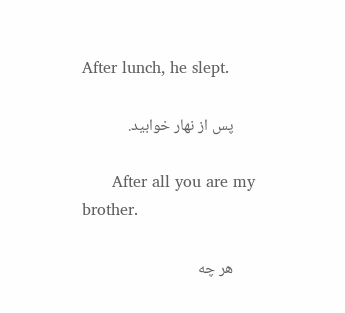After lunch, he slept.

      پس از نهار خوابید.

      After all you are my brother.

      هر چه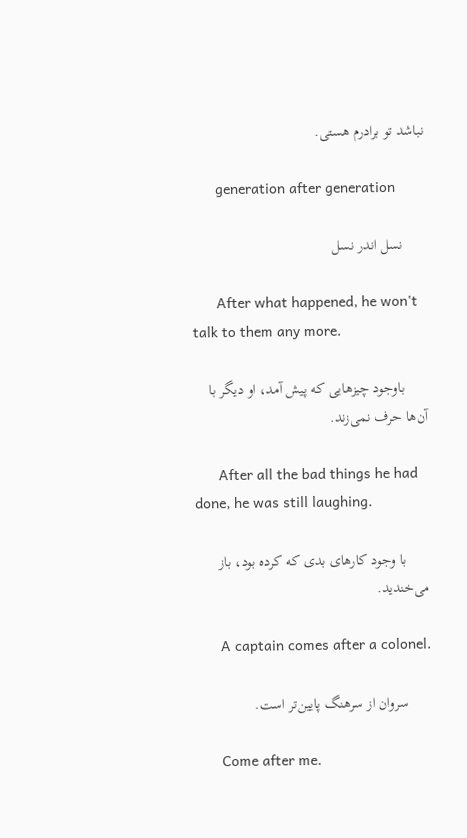نباشد تو برادرم هستی.

      generation after generation

      نسل اندر نسل

      After what happened, he won't talk to them any more.

      باوجود چیزهایی که پیش آمد، او دیگر با آن‌ها حرف نمی‌زند.

      After all the bad things he had done, he was still laughing.

      با وجود کارهای بدی که کرده بود، باز می‌خندید.

      A captain comes after a colonel.

      سروان از سرهنگ پایین‌تر است.

      Come after me.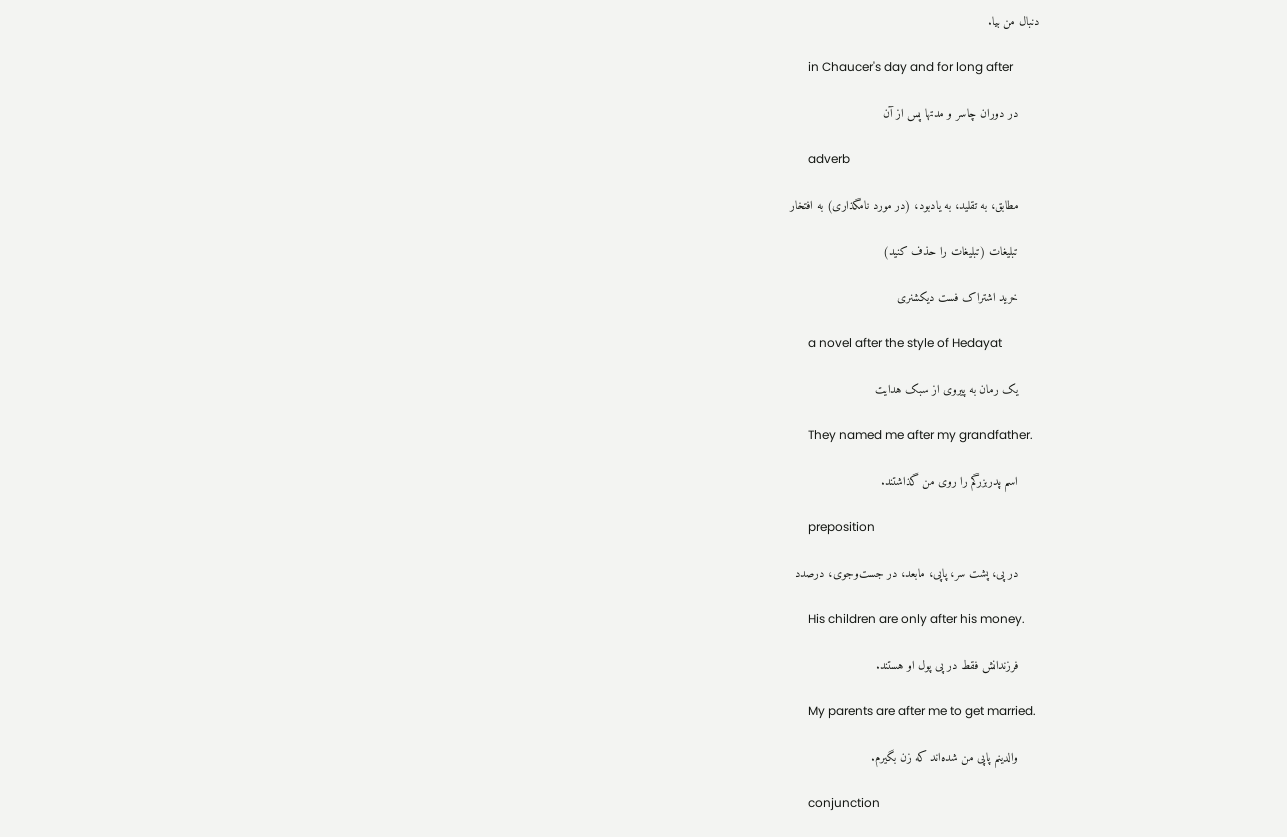دنبال من بیا.

      in Chaucer's day and for long after

      در دوران چاسر و مدتها پس از آن

      adverb

      مطابق، به تقلید، به‌ یادبود، (در مورد نامگذاری) به افتخار

      تبلیغات (تبلیغات را حذف کنید)

      خرید اشتراک فست دیکشنری

      a novel after the style of Hedayat

      یک رمان به پیروی از سبک هدایت

      They named me after my grandfather.

      اسم پدربزرگم را روی من گذاشتند.

      preposition

      در پی، پشت سر، پاپی، مابعد، در جست‌وجوی، درصدد

      His children are only after his money.

      فرزندانش فقط در پی پول او هستند.

      My parents are after me to get married.

      والدینم پاپی من شده‌اند که زن بگیرم.

      conjunction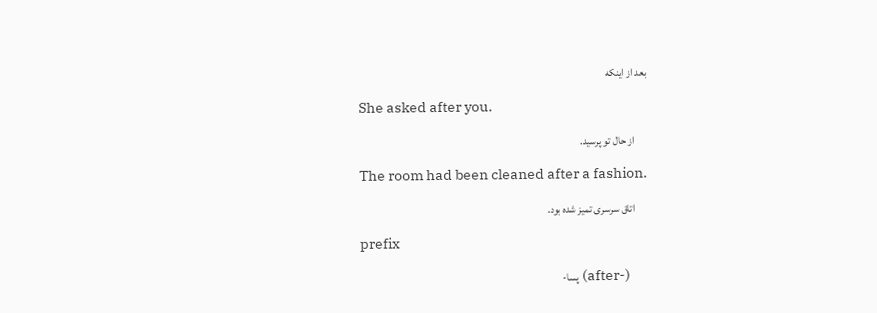بعد از اینکه

      She asked after you.

      از حال تو پرسید.

      The room had been cleaned after a fashion.

      اتاق سرسری تمیز شده بود.

      prefix

      (-after) پسا-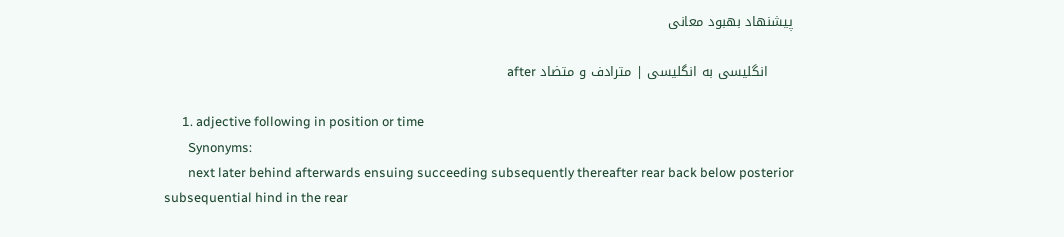پیشنهاد بهبود معانی

      انگلیسی به انگلیسی | مترادف و متضاد after

      1. adjective following in position or time
        Synonyms:
        next later behind afterwards ensuing succeeding subsequently thereafter rear back below posterior subsequential hind in the rear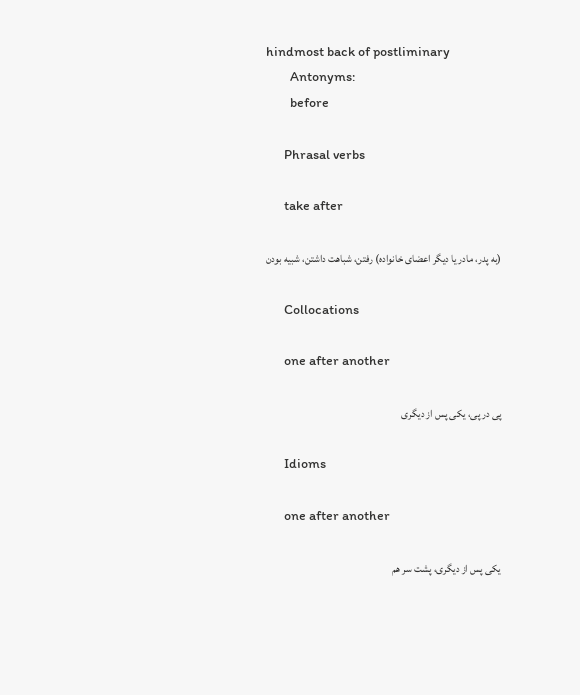hindmost back of postliminary
        Antonyms:
        before

      Phrasal verbs

      take after

      (به پدر، مادر یا دیگر اعضای خانواده) رفتن، شباهت داشتن، شبیه بودن

      Collocations

      one after another

      پی در پی، یکی پس از دیگری

      Idioms

      one after another

      یکی پس از دیگری، پشت سر هم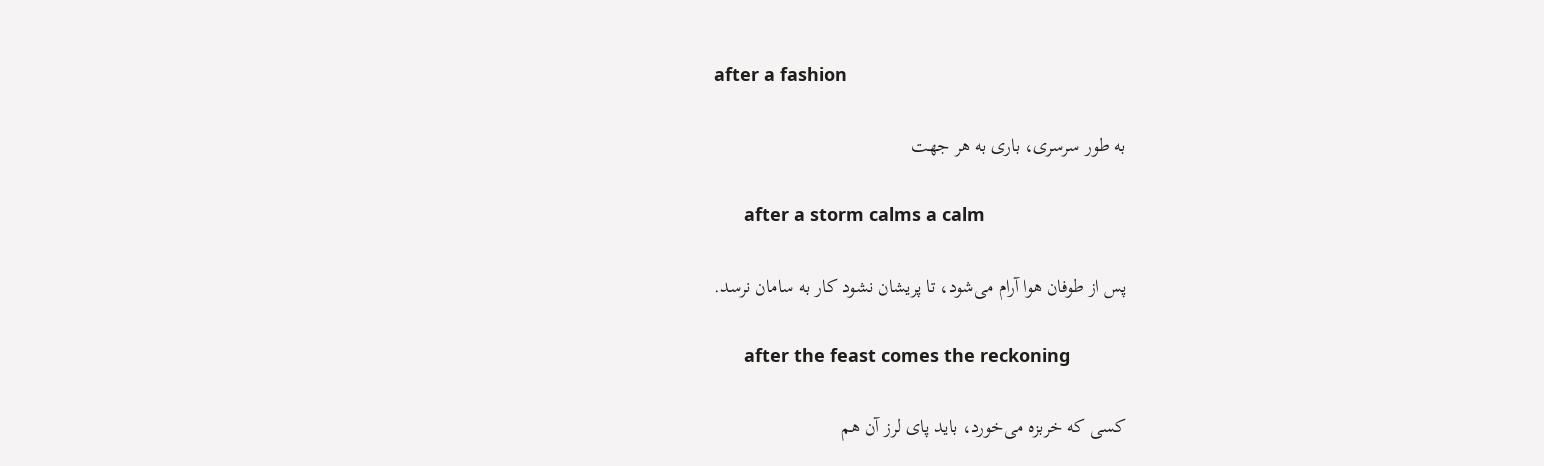after a fashion

      به طور سرسری، باری به هر جهت

      after a storm calms a calm

      پس از طوفان هوا آرام می‌شود، تا پریشان نشود کار به سامان نرسد.

      after the feast comes the reckoning

      کسی که خربزه می‌خورد، باید پای لرز آن هم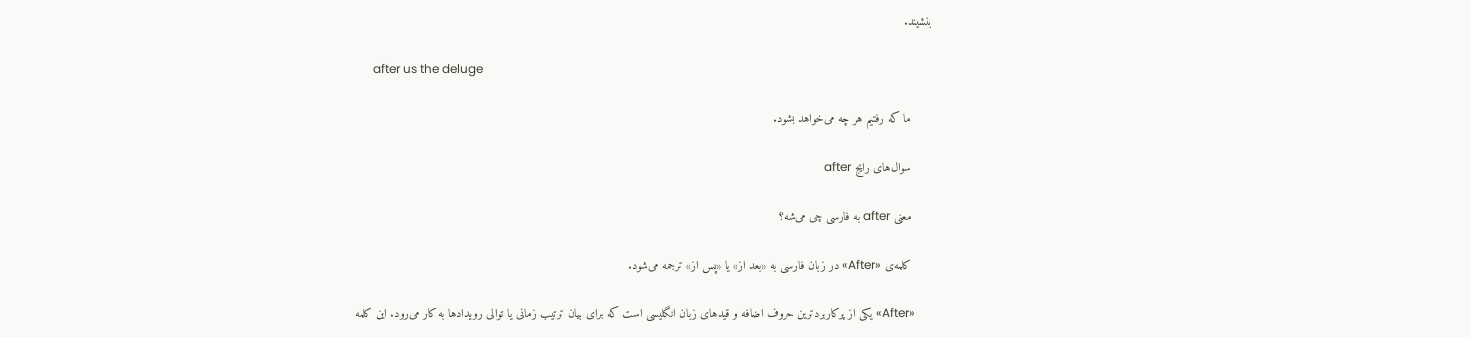بنشیند.

      after us the deluge

      ما که رفتیم هر چه می‌خواهد بشود.

      سوال‌های رایج after

      معنی after به فارسی چی می‌شه؟

      کلمه‌ی «After» در زبان فارسی به «بعد از» یا «پس از» ترجمه می‌شود.

      «After» یکی از پرکاربردترین حروف اضافه و قیدهای زبان انگلیسی است که برای بیان ترتیب زمانی یا توالی رویدادها به کار می‌رود. این کلمه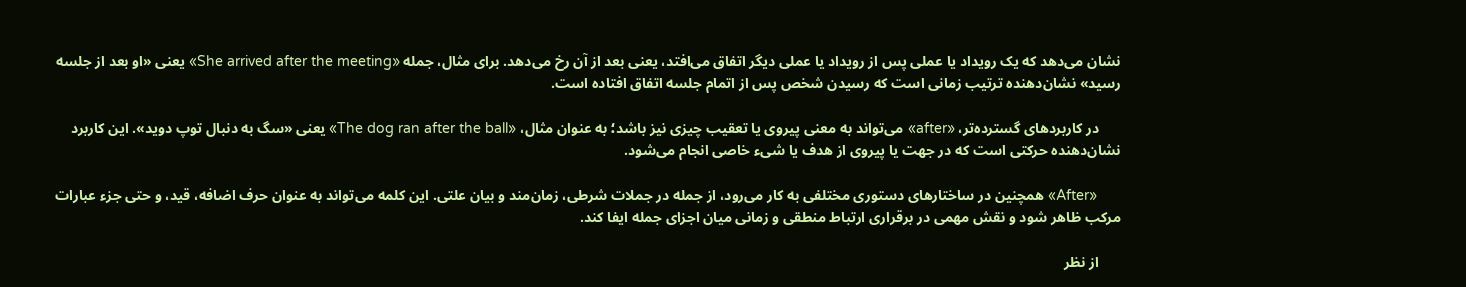نشان می‌دهد که یک رویداد یا عملی پس از رویداد یا عملی دیگر اتفاق می‌افتد، یعنی بعد از آن رخ می‌دهد. برای مثال، جمله «She arrived after the meeting» یعنی «او بعد از جلسه رسید» نشان‌دهنده ترتیب زمانی است که رسیدن شخص پس از اتمام جلسه اتفاق افتاده است.

      در کاربردهای گسترده‌تر، «after» می‌تواند به معنی پیروی یا تعقیب چیزی نیز باشد؛ به عنوان مثال، «The dog ran after the ball» یعنی «سگ به دنبال توپ دوید». این کاربرد نشان‌دهنده حرکتی است که در جهت یا پیروی از هدف یا شیء خاصی انجام می‌شود.

      «After» همچنین در ساختارهای دستوری مختلفی به کار می‌رود، از جمله در جملات شرطی، زمان‌مند و بیان علتی. این کلمه می‌تواند به عنوان حرف اضافه، قید، و حتی جزء عبارات مرکب ظاهر شود و نقش مهمی در برقراری ارتباط منطقی و زمانی میان اجزای جمله ایفا کند.

      از نظر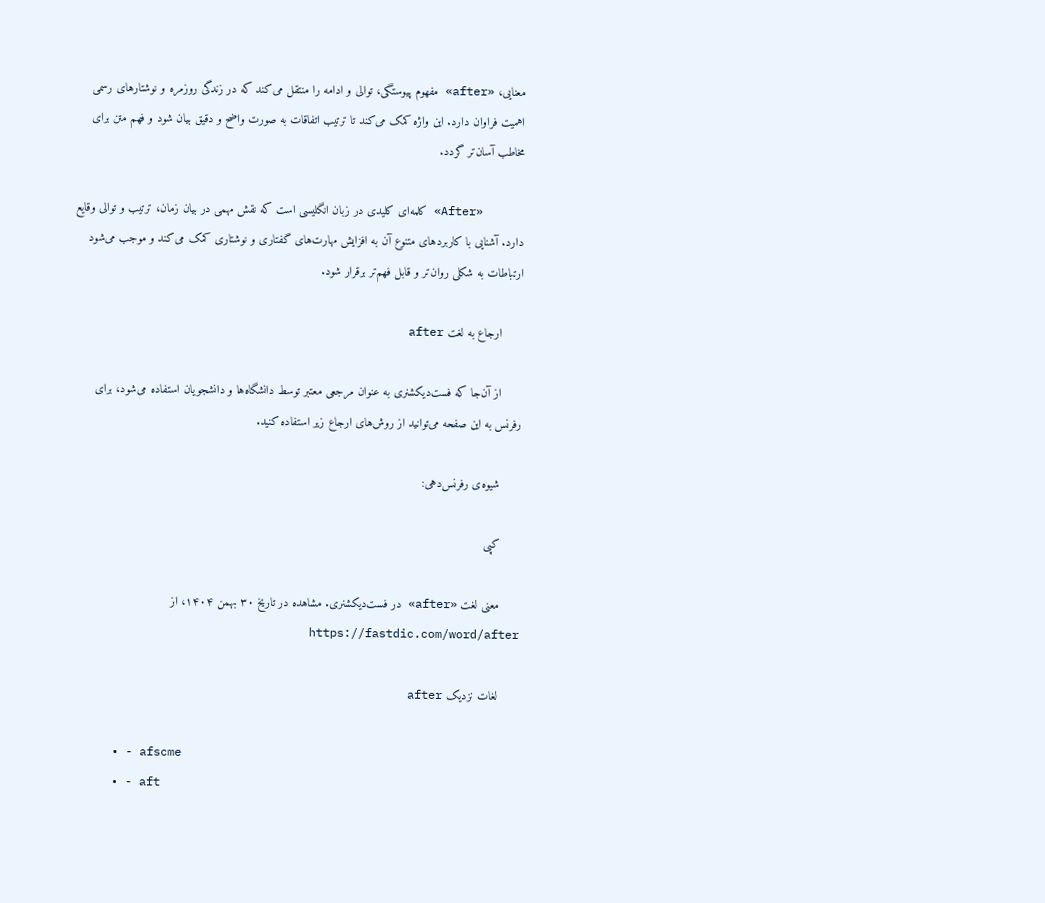معنایی، «after» مفهوم پیوستگی، توالی و ادامه را منتقل می‌کند که در زندگی روزمره و نوشتارهای رسمی اهمیت فراوان دارد. این واژه کمک می‌کند تا ترتیب اتفاقات به صورت واضح و دقیق بیان شود و فهم متن برای مخاطب آسان‌تر گردد.

      «After» کلمه‌ای کلیدی در زبان انگلیسی است که نقش مهمی در بیان زمان، ترتیب و توالی وقایع دارد. آشنایی با کاربردهای متنوع آن به افزایش مهارت‌های گفتاری و نوشتاری کمک می‌کند و موجب می‌شود ارتباطات به شکلی روان‌تر و قابل فهم‌تر برقرار شود.

      ارجاع به لغت after

      از آن‌جا که فست‌دیکشنری به عنوان مرجعی معتبر توسط دانشگاه‌ها و دانشجویان استفاده می‌شود، برای رفرنس به این صفحه می‌توانید از روش‌های ارجاع زیر استفاده کنید.

      شیوه‌ی رفرنس‌دهی:

      کپی

      معنی لغت «after» در فست‌دیکشنری. مشاهده در تاریخ ۳۰ بهمن ۱۴۰۴، از https://fastdic.com/word/after

      لغات نزدیک after

      • - afscme
      • - aft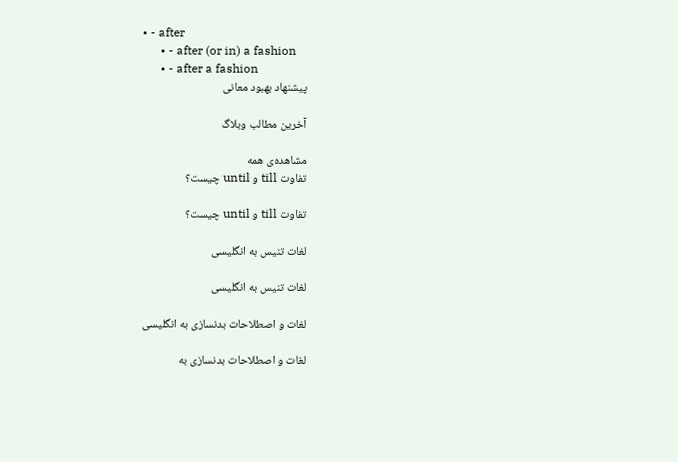• - after
      • - after (or in) a fashion
      • - after a fashion
      پیشنهاد بهبود معانی

      آخرین مطالب وبلاگ

      مشاهده‌ی همه
      تفاوت till و until چیست؟

      تفاوت till و until چیست؟

      لغات تنیس به انگلیسی

      لغات تنیس به انگلیسی

      لغات و اصطلاحات بدنسازی به انگلیسی

      لغات و اصطلاحات بدنسازی به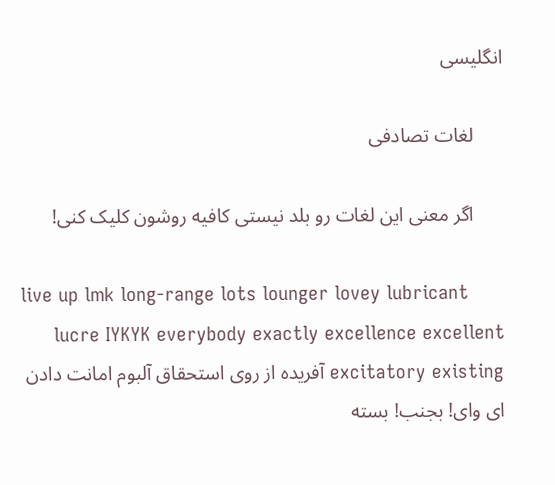انگلیسی

      لغات تصادفی

      اگر معنی این لغات رو بلد نیستی کافیه روشون کلیک کنی!

      live up lmk long-range lots lounger lovey lubricant lucre IYKYK everybody exactly excellence excellent excitatory existing آفریده از روی استحقاق آلبوم امانت دادن ای وای! بجنب! بسته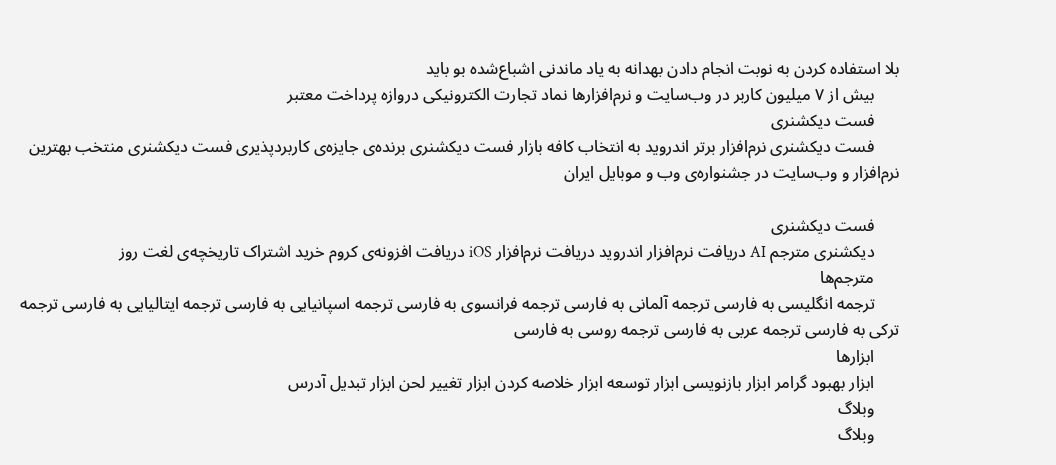بلا استفاده کردن به نوبت انجام دادن بهدانه به یاد ماندنی اشباع‌شده بو باید
      بیش از ۷ میلیون کاربر در وب‌سایت و نرم‌افزارها نماد تجارت الکترونیکی دروازه پرداخت معتبر
      فست دیکشنری
      فست دیکشنری نرم‌افزار برتر اندروید به انتخاب کافه بازار فست دیکشنری برنده‌ی جایزه‌ی کاربرد‌پذیری فست دیکشنری منتخب بهترین نرم‌افزار و وب‌سایت در جشنواره‌ی وب و موبایل ایران

      فست دیکشنری
      دیکشنری مترجم AI دریافت نرم‌افزار اندروید دریافت نرم‌افزار iOS دریافت افزونه‌ی کروم خرید اشتراک تاریخچه‌ی لغت روز
      مترجم‌ها
      ترجمه انگلیسی به فارسی ترجمه آلمانی به فارسی ترجمه فرانسوی به فارسی ترجمه اسپانیایی به فارسی ترجمه ایتالیایی به فارسی ترجمه ترکی به فارسی ترجمه عربی به فارسی ترجمه روسی به فارسی
      ابزارها
      ابزار بهبود گرامر ابزار بازنویسی ابزار توسعه ابزار خلاصه کردن ابزار تغییر لحن ابزار تبدیل آدرس
      وبلاگ
      وبلاگ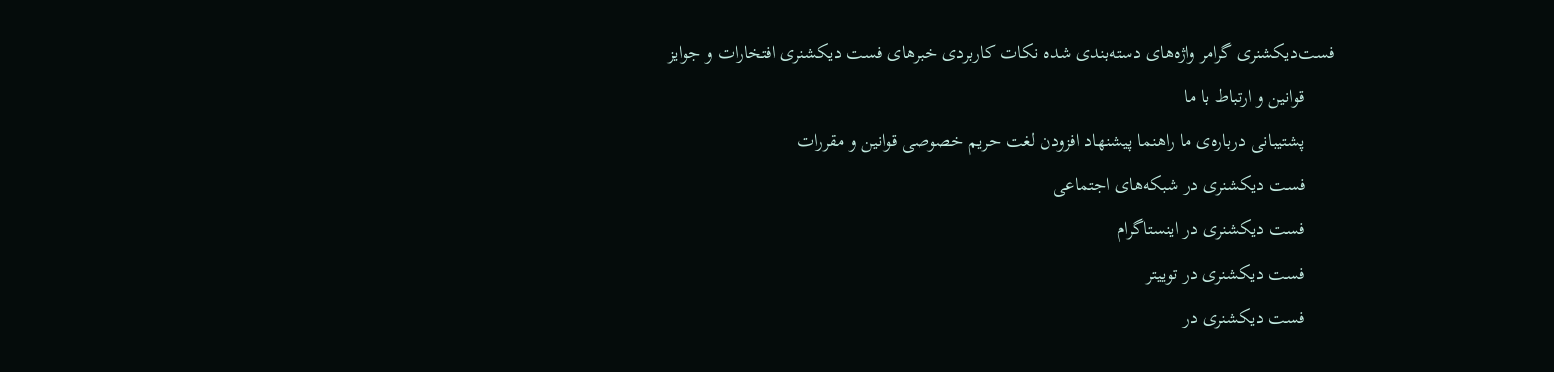فست‌دیکشنری گرامر واژه‌های دسته‌بندی شده نکات کاربردی خبرهای فست دیکشنری افتخارات و جوایز
      قوانین و ارتباط با ما
      پشتیبانی درباره‌ی ما راهنما پیشنهاد افزودن لغت حریم خصوصی قوانین و مقررات
      فست دیکشنری در شبکه‌های اجتماعی
      فست دیکشنری در اینستاگرام
      فست دیکشنری در توییتر
      فست دیکشنری در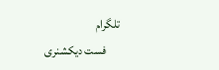تلگرام
      فست دیکشنری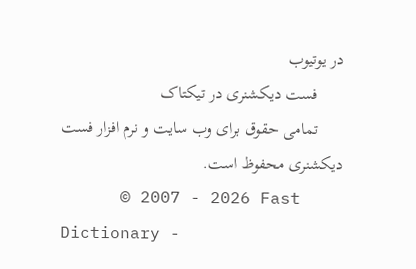در یوتیوب
      فست دیکشنری در تیکتاک
      تمامی حقوق برای وب سایت و نرم افزار فست دیکشنری محفوظ است.
      © 2007 - 2026 Fast Dictionary -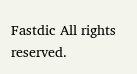Fastdic All rights reserved.